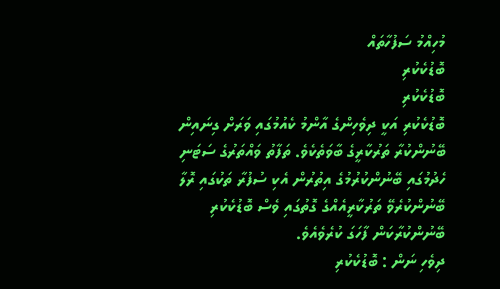މުހިއްމު ސަފުހާތައް
ބޮޑުކެކުރި
ބޮޑުކެކުރި
ބޮޑުކެކުރި އަކީ ދިވެހިންގެ އާންމު ކެއުމުގައި ވަރަށް ގިނައިން ބޭނުންކުރާ ތަރުކާރީގެ ބާވަތެކެވެ. ތަފާތު ވައްތަރުގެ ސަޓަނި ހެދުމުގައި ބޭނުންކުރުމުގެ އިތުރުން އެކި ސުފުރާ ތަކުގައި ރޮލާ ބޭނުންކުރެވޭ ތަރުކާރީއެއްގެ ގޮތުގައި ވެސް ބޮޑުކެކުރި ބޭނުންކުރާކަން ފާހަގަ ކުރެވެއެވެ.
ދިވެހި ނަން : ބޮޑުކެކުރި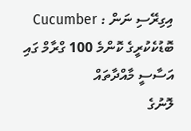އިގިރޭސި ނަން : Cucumber
ބޮޑުކެކުރީގެ ކޮންމެ 100 ގްރާމް ގައި
އަސާސީ މާއްދާތައް
ލޮނުގެ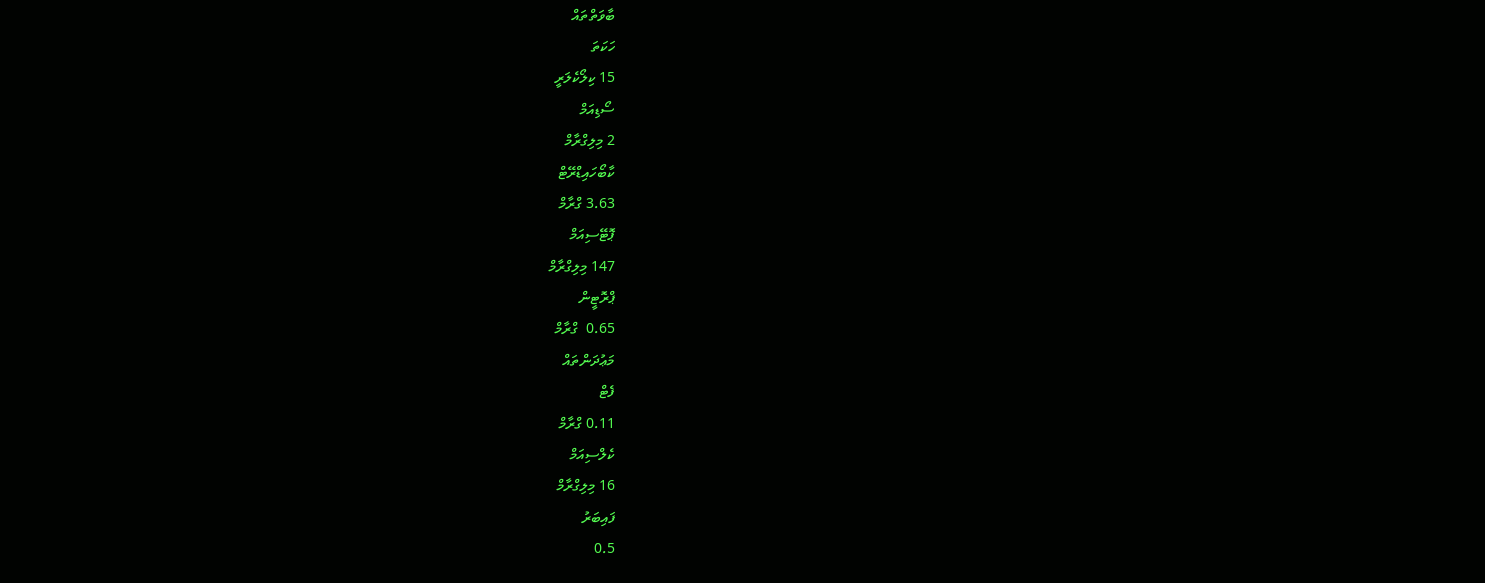ބާވަތްތައް
ހަކަތަ
15 ކިލޯކެލަރީ
ސޯޑިއަމް
2 މިލިގްރާމް
ކާބޯހައިޑްރޭޓް
3.63 ގްރާމް
ޕޮޓޭސިއަމް
147 މިލިގްރާމް
ޕްރޮޓީން
0.65  ގްރާމް
މަޢުދަންތައް
ފެޓް
0.11 ގްރާމް
ކެލްސިއަމް
16 މިލިގްރާމް
ފައިބަރު
0.5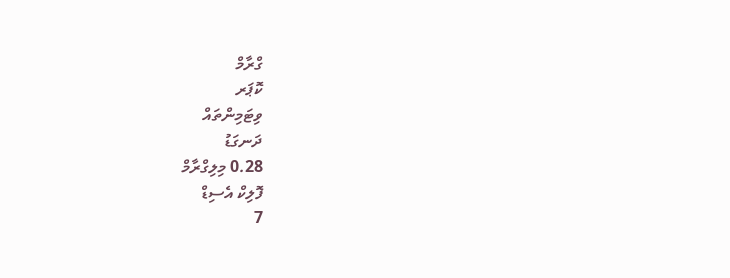ގްރާމް
ކޮޕަރ
ވިޓަމިންތައް
ދަނގަޑު
0.28 މިލިގްރާމް
ފޮލިކް އެސިޑް
7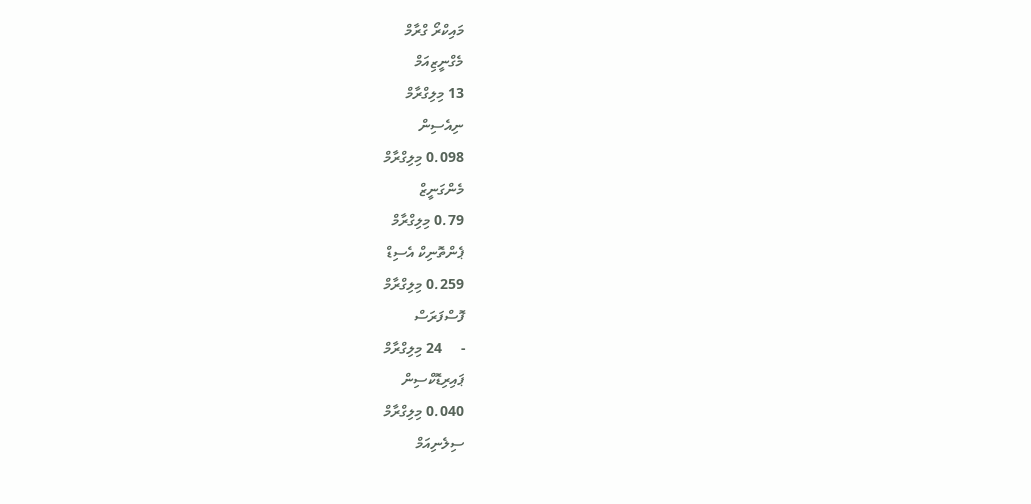މައިކްރޯ ގްރާމް
މެގްނީޒިއަމް
13 މިލިގްރާމް
ނިއެސިން
0.098 މިލިގްރާމް
މެންގަނީޒް
0.79 މިލިގްރާމް
ޕެންތޮނިކް އެސިޑް
0.259 މިލިގްރާމް
ފޮސްފަރަސް
-     24 މިލިގްރާމް
ޕައިރިޑޮކްސިން
0.040 މިލިގްރާމް
ސިލެނިއަމް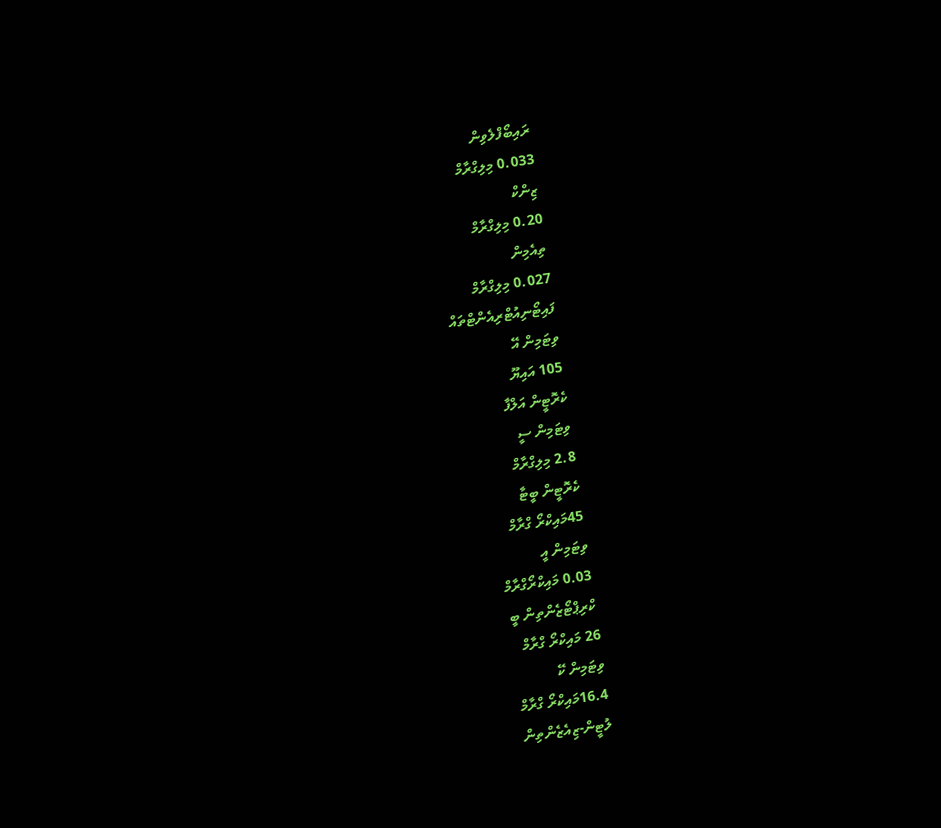ރައިބޯފްލެވިން
0.033 މިލިގްރާމް
ޒިންކް
0.20 މިލިގްރާމް
ތިއެމިން
0.027 މިލިގްރާމް
ފައިޓޯނިއުޓްރިއެންޓްތައް
ވިޓަމިން އޭ
105 އައިޔޫ
ކެރޮޓީން އަލްފާ
ވިޓަމިން ސީ
2.8 މިލިގްރާމް
ކެރޮޓީން ބީޓާ
45މައިކްރޯ ގްރާމް
ވިޓަމިން އީ
0.03 މައިކްރޯގްރާމް
ކްރިޕްޓޯޒެންތިން ބީ
26 މައިކްރޯ ގްރާމް
ވިޓަމިން ކޭ
16.4މައިކްރޯ ގްރާމް
ލުޓީން-ޒިއެޒެންތިން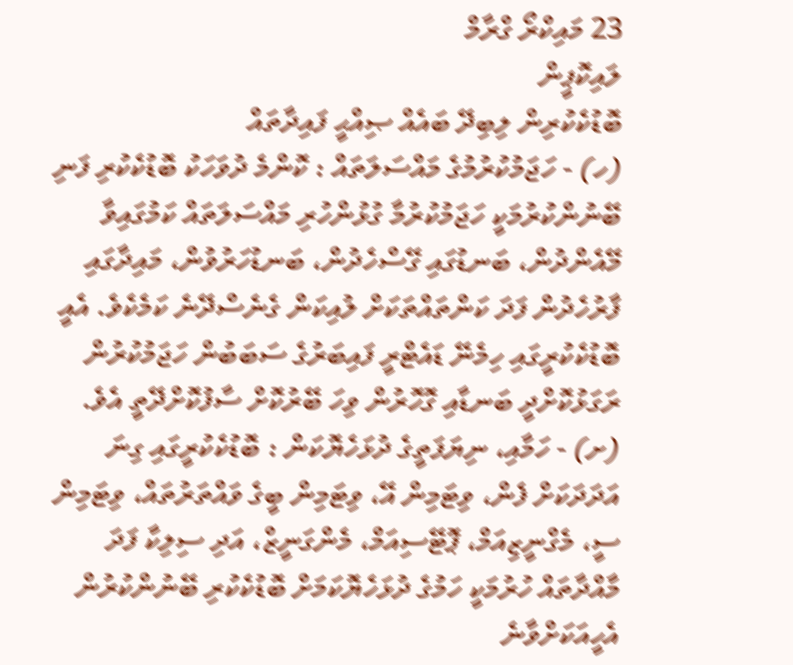23 މައިކްރޯ ގްރާމް
ލައިކޮޕީން
ބޮޑުކެކުރިން ލިބިދޭ ބައެއް ޞިއްޙީ ފައިދާތައް
(ހ) - ހަޖަމުކުރުމުގެ މައްސަލަތައް : ކޮންމެ ދުވަހަކު ބޮޑުކެކުރި ފަނި ބޭނުންކުރުމަކީ ހަޖަމުކުރުމާ ގުޅުންހުރި މައްސަލަތައް ކަމުގައިވާ މޭއެންދުން، ބަނޑުގައި ގޭސްހެދުން، ބަނޑުހަރުވުން، މައިދާގައި ފާރުހެދުން ފަދަ ކަންތައްތަކަށް ލުއިކަން ގެނެސްދޭނެ ކަމެކެވެ. އެއީ ބޮޑުކެކުރީގައި ހިމެނޭ ޑައެޓްރީ ފައިބަރުގެ ސަބަބުން ހަޖަމުކުރުން ރަގަޅުކޮށްދީ ބަނޑާއި ގޮހޮރުން ވިހަ ބޭރުކޮށް ސާފުކޮށްދޭތީ އެވެ.
(ށ) - ހަމާއި، ނިޔަފަތީގެ ދުޅަހެޔޮކަން : ބޮޑުކެކުރީގައި ގިނަ އަދަދަކަށް ފެން، ވިޓަމިން އޭ، ވިޓަމިން ބީގެ ވައްތަރުތައް، ވިޓަމިން ސީ، މެގްނީޒިއަމް، ޕޮޓޭސިއަމް، މެންގަނީޒް، އަދި ސިލިކާ ފަދަ މާއްދާތައް ހުރުމަކީ ހަމުގެ ދުޅަހެޔޮކަމަށް ބޮޑުކެކުރި ބޭނުންކުރުން އެހީއަކަށްވާނެ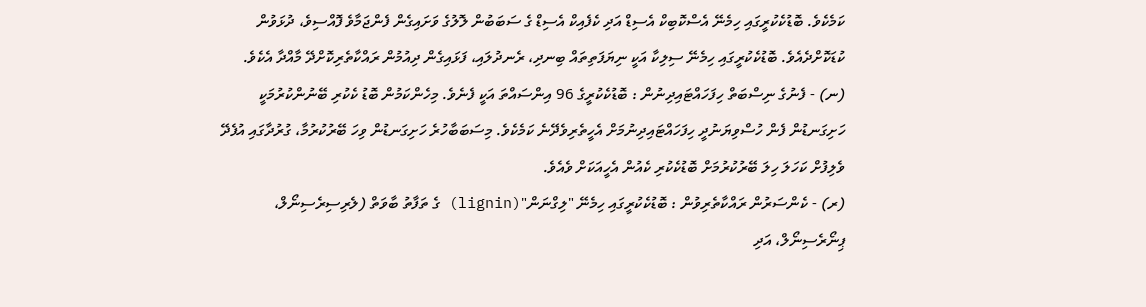ކަމެކެވެ. ބޮޑުކެކުރީގައި ހިމެނޭ އެސްކޮބިކް އެސިޑް އަދި ކެފެއިކް އެސިޑް ގެ ސަބަބުން ލޮލުގެ ވަށައިގެން ފެންޖަމާވެ ފޮއްސިވެ، ދުޅަވުން ކުޑަކޮށްދެއެވެ. ބޮޑުކެކުރީގައި ހިމެނޭ ސިލިކާ އަކީ ނިޔަފަތިތައް ބިނދި، ރެނދުލައި، ފަޅައިގެން ދިއުމުން ރައްކާތެރިކޮށްދޭ މާއްދާ އެކެވެ.
(ނ) - ފެނުގެ ނިސްބަތް ހިފަހައްޓައިދިނުން : ބޮޑުކެކުރީގެ 96 އިންސައްތަ އަކީ ފެނެވެ. މިހެންކަމުން ބޮޑު ކެކުރި ބޭނުންކުރުމަކީ ހަށިގަނޑުން ފެން ހުސްވިޔަނުދީ ހިފަހައްޓައިދިނުމަށް އެހީތެރިވެދޭނެ ކަމެކެވެ. މިސަބަބާހުރެ ހަށިގަނޑުން ވިހަ ބޭރުކުރުމާ، ގުރުދާގައި އުފެދޭ ވެލިފުށް ކަހަލަ ހިލަ ބޭރުކުރުމަށް ބޮޑުކެކުރި ކެއުން އެހީއަކަށް ވެއެވެ.
(ރ) - ކެންސަރުން ރައްކާތެރިވުން : ބޮޑުކެކުރީގައި ހިމެނޭ "ލިގްނަން"(lignin) ގެ ތަފާތު ބާވަތް (ލެރިސިރެސިނޯލް، ޕިނޯރެސިނޯލް، އަދި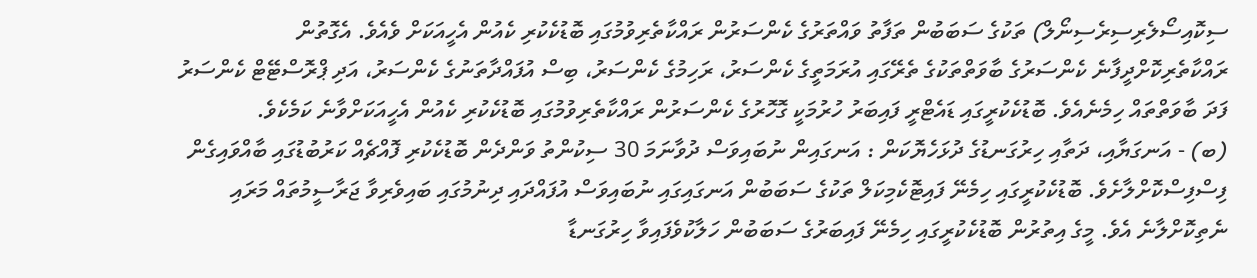ސިކޮއިސޯލެރިސިރެސިނޯލް) ތަކުގެ ސަބަބުން ތަފާތު ވައްތަރުގެ ކެންސަރުން ރައްކާތެރިވުމުގައި ބޮޑުކެކުރި ކެއުން އެހީއަކަށް ވެއެވެ. އެގޮތުން ރައްކާތެރިކޮށްދީފާނެ ކެންސަރުގެ ބާވަތްތަކުގެ ތެރޭގައި އުރަމަތީގެ ކެންސަރު، ރަހިމުގެ ކެންސަރު، ބިސް އުފައްދާތަނުގެ ކެންސަރު، އަދި ޕްރޮސްޓޭޓް ކެންސަރު ފަދަ ބާވަތްތައް ހިމެނެއެވެ. ބޮޑުކެކުރީގައި ޑައެޓްރީ ފައިބަރު ހުރުމަކީ ގޮހޮރުގެ ކެންސަރުން ރައްކާތެރިވުމުގައި ބޮޑުކެކުރި ކެއުން އެހީއަކަށްވާނެ ކަމެކެވެ.
(ބ) - އަނގަޔާއި، ދަތާއި ހިރުގަނޑުގެ ދުޅަހެޔޮކަން : އަނގައިން ނުބައިވަސް ދުވާނަމަ 30 ސިކުންތު ވަންދެން ބޮޑުކެކުރި ފޮއްޗެއް ކަރުބުޑުގައި ބާއްވައިގެން ފިސްފިސްކޮށްލާށެވެ. ބޮޑުކެކުރީގައި ހިމެނޭ ފައިޓޮކެމިކަލް ތަކުގެ ސަބަބުން އަނގައިގައި ނުބައިވަސް އުފައްދައި ދިނުމުގައި ބައިވެރިވާ ޖަރާސީމުތައް މަރައި ނެތިކޮށްލާނެ އެވެ. މީގެ އިތުރުން ބޮޑުކެކުރީގައި ހިމެނޭ ފައިބަރުގެ ސަބަބުން ހަލާކުވެފައިވާ ހިރުގަނޑާ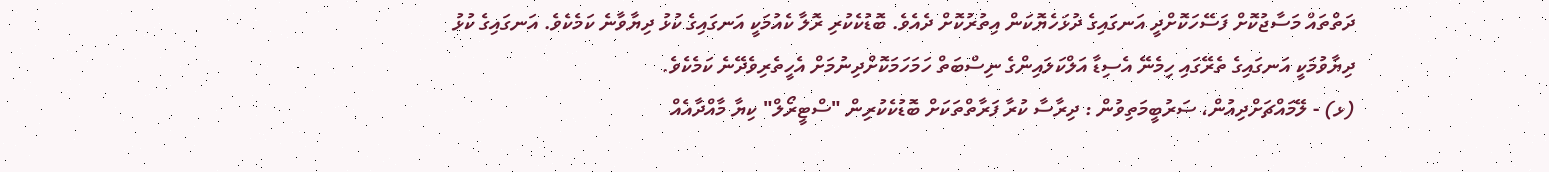ދަތްތައް މަސާޖުކޮށް ފަސޭހަކޮށްދީ އަނގައިގެ ދުޅަހެޔޮކަން އިތުރުކޮށް ދެއެވެ. ބޮޑުކެކުރި ރޮލާ ކެއުމަކީ އަނގައިގެ ކުޅު ދިޔާވާނެ ކަމެކެވެ. އަނގައިގެ ކުޅު ދިޔާވުމަކީ އަނގައިގެ ތެރޭގައި ހިމެނޭ އެސިޑާ އަލްކަލައިންގެ ނިސްބަތް ހަމަހަމަކޮށްދިނުމަށް އެހީތެރިވެދޭނެ ކަމެކެވެ.
(ޅ) - ލޭމައްޗަށްދިއުން، ސަރުބީމަތިވުން : ދިރާސާ ކުރާ ފަރާތްތަކަށް ބޮޑުކެކުރިން "ސްޓީރޯލް" ކިޔާ މާއްދާއެއް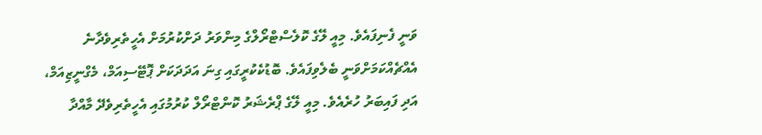ވަނީ ފެނިފައެވެ. މިއީ ލޭގެ ކޮލެސްޓްރޯލްގެ މިންވަރު ދަށްކުރުމަށް އެހީތެރިވެދާނެ އެއްޗެއްކަމަށްވަނީ ބެލެވިފައެވެ. ބޮޑުކެކުރީގައި ގިނަ އަދަދަކަށް ޕޮޓޭސިއަމް، މެގްނީޒިއަމް، އަދި ފައިބަރު ހުރެއެވެ. މިއީ ލޭގެ ޕްރެޝަރު ކޮންޓްރޯލް ކުރުމުގައި އެހީތެރިވެދޭ މާއްދާ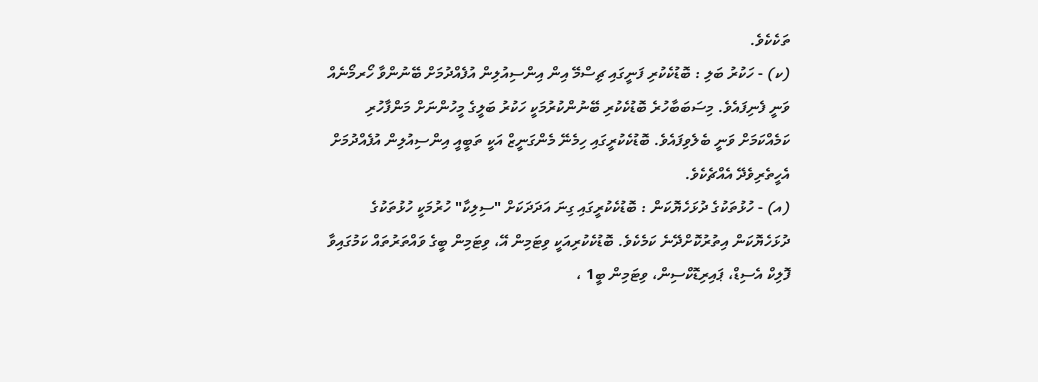ތަކެކެވެ.
(ކ) - ހަކުރު ބަލި : ބޮޑުކެކުރި ފަނީގައި ޗިސްމޭ އިން އިންސިއުލިން އުފެއްދުމަށް ބޭނުންވާ ހޯރމޯނެއް ވަނީ ފެނިފައެވެ. މިސަބަބާހުރެ ބޮޑުކެކުރި ބޭނުންކުރުމަކީ ހަކުރު ބަލީގެ މީހުންނަށް މަންފާހުރި ކަމެއްކަމަށް ވަނީ ބެލެވިފައެވެ. ބޮޑުކެކުރީގައި ހިމެނޭ މެންގަނީޒް އަކީ ތަބީއީ އިންސިއުލިން އުފެއްދުމަށް އެހީތެރިވެދޭ އެއްޗެކެވެ.
(އ) - ހުޅުތަކުގެ ދުޅަހެޔޮކަން : ބޮޑުކެކުރީގައި ގިނަ އަދަދަކަށް "ސިލިކާ" ހުރުމަކީ ހުޅުތަކުގެ ދުޅަހެޔޮކަން އިތުރުކޮށްދޭނެ ކަމެކެވެ. ބޮޑުކެކުރިއަކީ ވިޓަމިން އޭ، ވިޓަމިން ބީގެ ވައްތަރުތައް ކަމުގައިވާ ފޮލިކް އެސިޑް، ޕައިރިޑޮކްސިން، ވިޓަމިން ބީ1 ،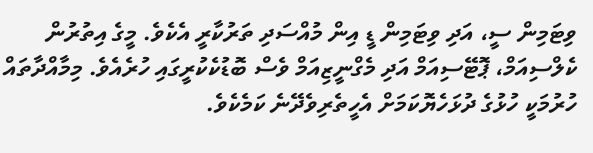ވިޓަމިން ސީ، އަދި ވިޓަމިން ޑީ އިން މުއްސަދި ތަރުކާރީ އެކެވެ. މީގެ އިތުރުން ކެލްސިއަމް، ޕޮޓޭސިއަމް އަދި މެގްނީޒިއަމް ވެސް ބޮޑުކެކުރީގައި ހުރެއެވެ. މިމާއްދާތައް ހުރުމަކީ ހުޅުގެ ދުޅަހެޔޮކަމަށް އެހީތެރިވެދޭނެ ކަމެކެވެ.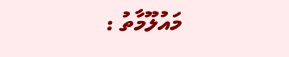މައުލޫމާތު :